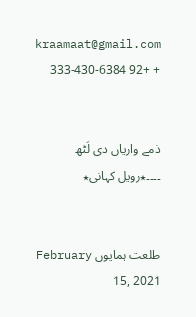kraamaat@gmail.com
+ +92 333-430-6384


ذمے واریاں دی لَٹھ ۔۔۔۔٭رویل کہانی٭


طلعت ہمایوں February 15, 2021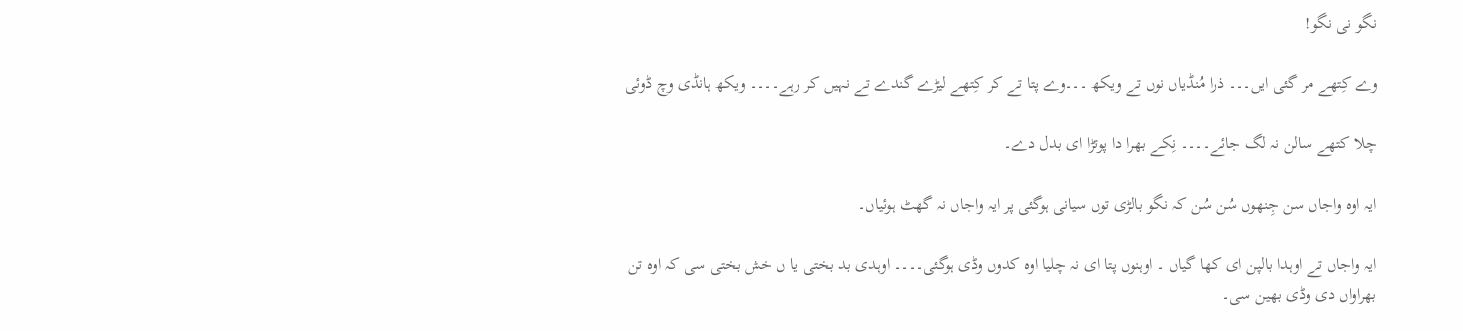نگو نی نگو!

وے کِتھے مر گئی ایں۔۔۔ ذرا مُنڈیاں نوں تے ویکھ ۔۔۔وے پتا تے کر کِتھے لیڑے گندے تے نہیں کر رہے۔۔۔۔ ویکھ ہانڈی وچ ڈوئی

چلا کتھے سالن نہ لگ جائے۔۔۔۔ نِکے بھرا دا پوتڑا ای بدل دے۔

ایہ اوہ واجاں سن جِنھوں سُن سُن کہ نگو بالڑی توں سیانی ہوگئی پر ایہ واجاں نہ گھٹ ہوئیاں۔

ایہ واجاں تے اوہدا بالپن ای کھا گیاں ۔ اوہنوں پتا ای نہ چلیا اوہ کدوں وڈی ہوگئی۔۔۔۔ اوہدی بد بختی یا ں خش بختی سی کہ اوہ تن بھراواں دی وڈی بھین سی۔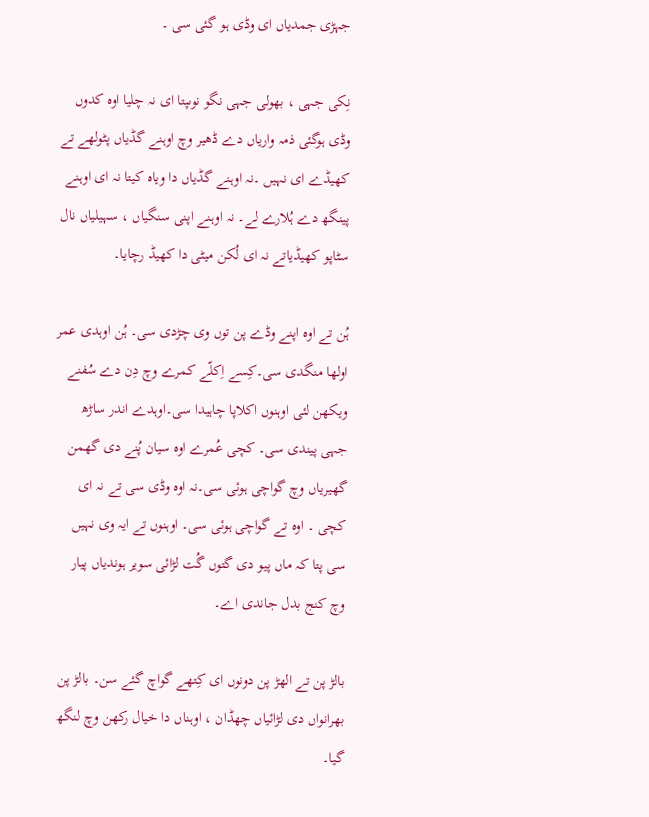جہڑی جمدیاں ای وڈی ہو گئی سی ۔

نِکی جہی ، بھولی جہی نگو نوںپتا ای نہ چلیا اوہ کدوں وڈی ہوگئی ذمہ واریاں دے ڈھیر وچ اوہنے گڈیاں پٹولھے تے کھیڈے ای نہیں ۔نہ اوہنے گڈیاں دا ویاہ کیتا نہ ای اوہنے پینگھ دے ہُلارے لے۔ نہ اوہنے اپنی سنگیاں ، سہیلیاں نال سٹاپو کھیڈیاتے نہ ای لُکن میٹی دا کھیڈ رچایا۔

ہُن تے اوہ اپنے وڈے پن توں وی چڑدی سی۔ ہُن اوہدی عمر اولھا منگدی سی۔کِسے اِکلّے کمرے وچ دِن دے سُفنے ویکھن لئی اوہنوں اکلاپا چاہیدا سی۔اوہدے اندر ساڑھ جہی پیندی سی۔ کچی عُمرے اوہ سیان پُنے دی گھمن گھیریاں وچ گواچی ہوئی سی۔نہ اوہ وڈی سی تے نہ ای کچی ۔ اوہ تے گواچی ہوئی سی۔ اوہنوں تے ایہ وی نہیں سی پتا کہ ماں پیو دی گتوں گُت لڑائی سویر ہوندیاں پیار وچ کنج بدل جاندی اے۔

بالڑ پن تے الھڑ پن دونوں ای کِتھے گواچ گئے سن۔ بالڑ پن بھرانواں دی لڑائیاں چھڈان ، اوہناں دا خیال رکھن وچ لنگھ گیا۔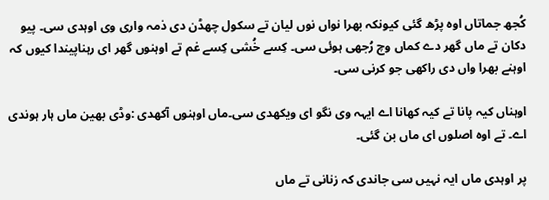کُجھ جماتاں اوہ پڑھ گئی کیونکہ بھرا نواں نوں لیان تے سکول چھڈن دی ذمہ واری وی اوہدی سی۔ پیو دکان تے ماں گھر دے کماں وچ رُجھی ہوئی سی۔ کِسے خُشی کِسے غم تے اوہنوں گھر ای رہناپیندا کیوں کہ اوہنے بھرا واں دی راکھی جو کرنی سی۔

اوہناں کیہ پانا تے کیہ کھانا اے ایہہ وی نگو ای ویکھدی سی۔ماں اوہنوں آکھدی :وڈی بھین ماں ہار ہوندی اے۔ تے اوہ اصلوں ای ماں بن گئی۔

پر اوہدی ماں ایہ نہیں سی جاندی کہ زنانی تے ماں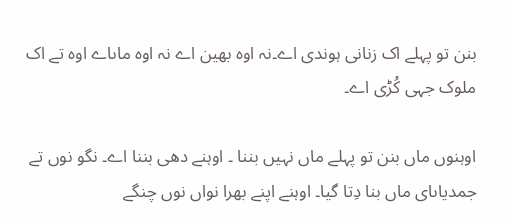بنن تو پہلے اک زنانی ہوندی اے۔نہ اوہ بھین اے نہ اوہ ماںاے اوہ تے اک ملوک جہی کُڑی اے۔

اوہنوں ماں بنن تو پہلے ماں نہیں بننا ۔ اوہنے دھی بننا اے۔ نگو نوں تے جمدیاںای ماں بنا دِتا گیا۔ اوہنے اپنے بھرا نواں نوں چنگے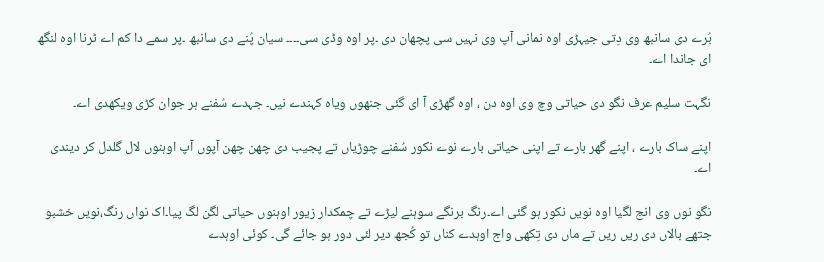بُرے دی سانبھ وی دِتی جیہڑی اوہ نمانی آپ وی نہیں سی پچھان دی ۔پر اوہ وڈی سی۔۔۔۔ سیان پُنے دی سانبھ ۔پر سمے دا کم اے ٹرنا اوہ لنگھ ای جاندا اے۔

نگہت سلیم عرف نگو دی حیاتی وچ وی اوہ دن ، اوہ گھڑی آ ای گئی جنھوں ویاہ کہندے نیں۔ جہدے سُفنے ہر جوان کڑی ویکھدی اے۔

اپنے ساک بارے ، اپنے گھر بارے تے اپنی حیاتی بارے نوے نکور سُفنے چوڑیاں تے پجیب دی چھن چھن آپوں آپ اوہنوں لال گلدل کر دیندی اے۔

نگو نوں وی انج لگیا اوہ نویں نکور ہو گئی اے۔رنگ برنگے سوہنے لیڑے تے چمکدار زیور اوہنوں حیاتی لگن لگ پیا۔اک نواں رنگ،نویں خشبو جتھے بالاں دی ریں ریں تے ماں دی تِکھی واج اوہدے کناں تو کُجھ دیر لئی دور ہو جائے گی۔ کوئی اوہدے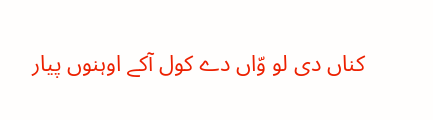کناں دی لو وّاں دے کول آکے اوہنوں پیار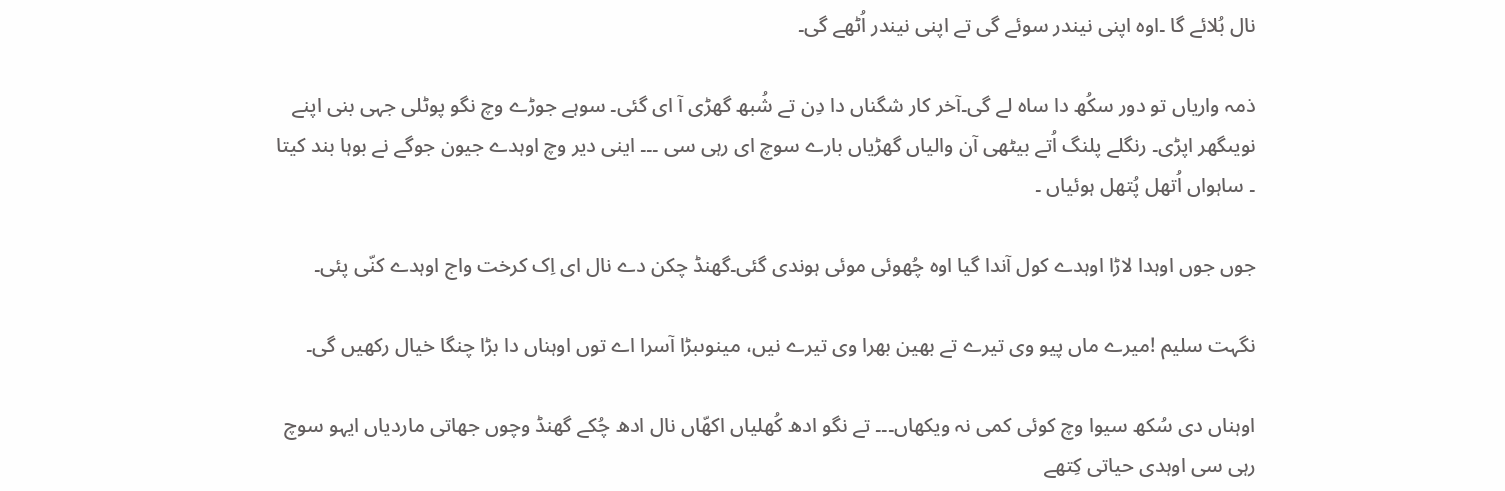نال بُلائے گا ۔اوہ اپنی نیندر سوئے گی تے اپنی نیندر اُٹھے گی۔

ذمہ واریاں تو دور سکُھ دا ساہ لے گی۔آخر کار شگناں دا دِن تے شُبھ گھڑی آ ای گئی۔ سوہے جوڑے وچ نگو پوٹلی جہی بنی اپنے نویںگھر اپڑی۔ رنگلے پلنگ اُتے بیٹھی آن والیاں گھڑیاں بارے سوچ ای رہی سی ۔۔۔ اینی دیر وچ اوہدے جیون جوگے نے بوہا بند کیتا ۔ ساہواں اُتھل پُتھل ہوئیاں ۔

جوں جوں اوہدا لاڑا اوہدے کول آندا گیا اوہ چُھوئی موئی ہوندی گئی۔گھنڈ چکن دے نال ای اِک کرخت واج اوہدے کنّی پئی۔

نگہت سلیم !میرے ماں پیو وی تیرے تے بھین بھرا وی تیرے نیں، مینوںبڑا آسرا اے توں اوہناں دا بڑا چنگا خیال رکھیں گی۔

اوہناں دی سُکھ سیوا وچ کوئی کمی نہ ویکھاں۔۔۔ تے نگو ادھ کُھلیاں اکھّاں نال ادھ چُکے گھنڈ وچوں جھاتی ماردیاں ایہو سوچ رہی سی اوہدی حیاتی کِتھے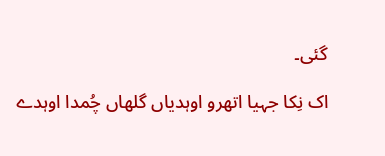گئی۔

اک نِکا جہیا اتھرو اوہدیاں گلھاں چُمدا اوہدے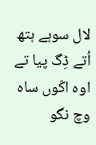لال سوہے ہتھ اُتے ڈِگ پیا تے اوہ اکّوں ساہ وچ نگو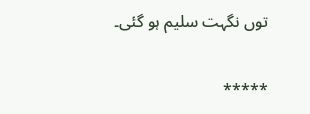توں نگہت سلیم ہو گئی۔

*****